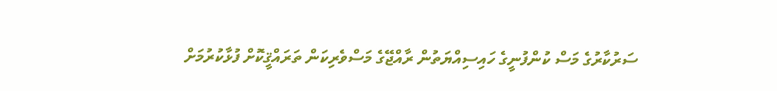ސަރުކާރުގެ މަސް ކުންފުނީގެ ހައިސިއްޔަތުން ރާއްޖޭގެ މަސްވެރިކަން ތަރައްޤީކޮށް ފުޅާކުރުމަށް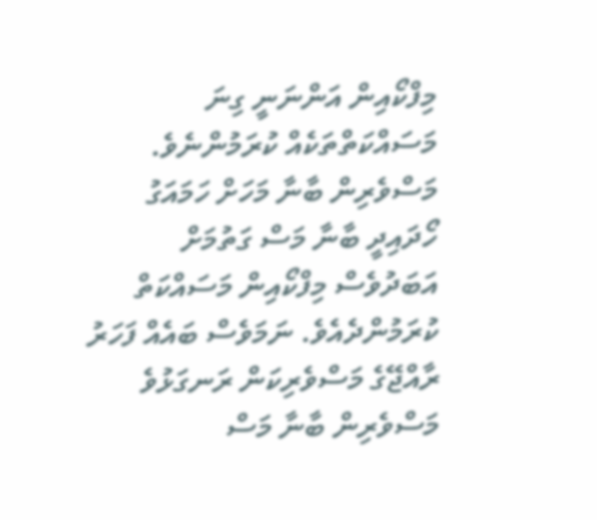މިފްކޯއިން އަންނަނީ ގިނަ މަސައްކަތްތަކެއް ކުރަމުންނެވެ.
މަސްވެރިން ބާނާ މަހަށް ހަމައަގު ހޯދައިދީ ބާނާ މަސް ގަތުމަށް އަބަދުވެސް މިފްކޯއިން މަސައްކަތް ކުރަމުންދެއެވެ. ނަމަވެސް ބައެއް ފަހަރު ރާއްޖޭގެ މަސްވެރިކަން ރަނގަޅުވެ މަސްވެރިން ބާނާ މަސް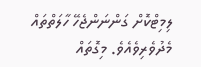ލިމިޓްކޮށް ގަންނަންޖެހޭ ހާލަތްތައް މެދުވެރިވެއެވެ. މިގޮތައް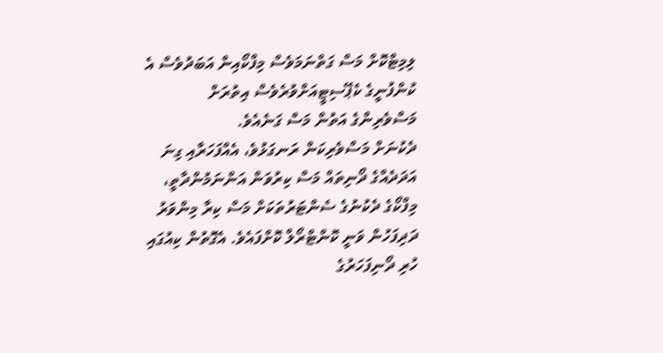ލިމިޓްކޮށް މަސް ގަތްނަމަވެސް މިފްކޯއިން އަބަދުވެސް އެ ކުންފުނީގެ ކެޕޭސިޓީއަށްވުރެވެސް އިތުރަށް މަސްވެރިންގެ އަތުން މަސް ގަނެއެވެ.
ދެކުނަށް މަސްވެރިކަން ރަނގަޅުވެ، އެއްފަހަރާއި ގިނަ އަދަދެއްގެ ދޯނިތައް މަސް ކިރުވަން އަންނަމުންދާތީ، މިފްކޯގެ ދެކުނުގެ ސެންޓަރުތަކަށް މަސް ކިރާ މިންވަރު ދަދިފަހުން ވަނީ ކޮންޓްރޯލް ކޮށްފައެވެ. އެގޮތުން ކިއުގައި ހުރި ދޯނިފަހަރުގެ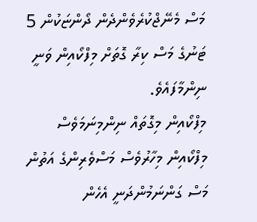މަސް މެނޭޖްކުރެވެންދެން ދޯންޏަކުން 5 ޓަނުގެ މަސް ކިރާ ގޮތަށް މިފްކޯއިން ވަނީ ނިންމާފައެވެ.
މިފްކޯއިން މިގޮތައް ނިންމިނަމަވެސް މިފްކޯއިން މިހާރުވެސް މަސްވެރިންގެ އަތުން މަސް ގަންނަމުންދަނީ އެހެން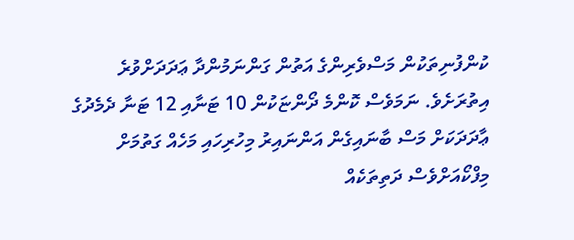ކުންފުނިތަކުން މަސްވެރިންގެ އަތުން ގަންނަމުންދާ ޢަދަދަށްވުރެ އިތުރަށެވެ. ނަމަވެސް ކޮންމެ ދޯންޏަކުން 10 ޓަނާއި 12 ޓަނާ ދެމެދުގެ ޢާދަދަކަށް މަސް ބާނައިގެން އަންނައިރު މިހުރިހައި މަހެއް ގަތުމަށް މިފްކޯއަށްވެސް ދަތިތަކެއް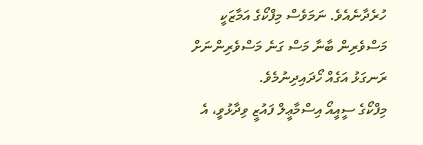ހުރެދާނެއެވެ. ނަމަވެސް މިފްކޯގެ އަމާޒަކީ މަސްވެރިން ބާނާ މަސް ގަނެ މަސްވެރިންނަށް ރަނގަޅު އަގެއް ހޯދައިދިނުމެވެ.
މިފްކޯގެ ސީއީއޯ އިސްމާޢީލް ފައުޒީ ވިދާޅުވީ، އެ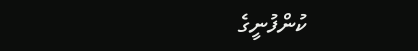ކުންފުނީގެ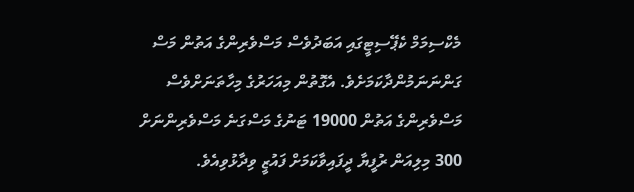މެކްސިމަމް ކެޕޭސިޓީގައި އަބަދުވެސް މަސްވެރިންގެ އަތުން މަސް ގަންނަނަމުންދާކަމަށެވެ. އެގޮތުން މިއަހަރުގެ މިހާތަނަށްވެސް މަސްވެރިންގެ އަތުން 19000 ޓަނުގެ މަސްގަނެ މަސްވެރިންނަށް 300 މިލިއަން ރުފީޔާ ދީފައިވާކަމަށް ފައުޒީ ވިދާޅުވިއެވެ.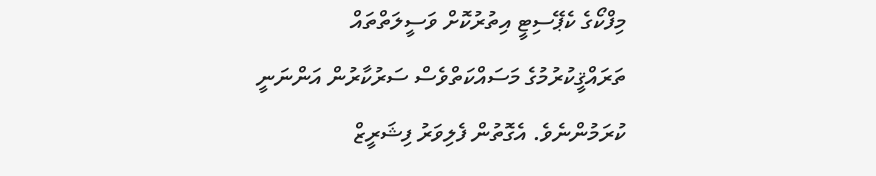މިފްކޯގެ ކެޕޭސިޓީ އިތުރުކޮށް ވަސީލަތްތައް ތަރައްޤީކުރުމުގެ މަސައްކަތްވެސް ސަރުކާރުން އަންނަނީ ކުރަމުންނެވެ. އެގޮތުން ފެލިވަރު ފިޝަރީޒް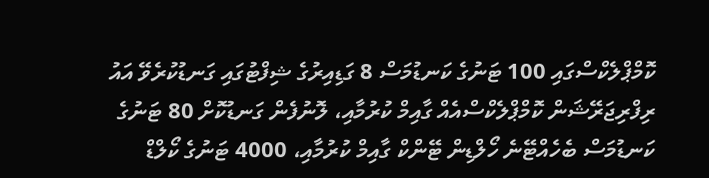ކޮމްޕްލެކްސްގައި 100 ޓަނުގެ ކަނޑުމަސް 8 ގަޑިއިރުގެ ޝިފްޓުގައި ގަނޑުކުރެވޭ އައު ރިފްރިޖަރޭޝަން ކޮމްޕްލެކްސްއެއް ގާއިމް ކުރުމާއި، ލޮނުފެން ގަނޑުކޮށް 80 ޓަނުގެ ކަނޑުމަސް ބެހެއްޓޭނެ ހޯލްޑިން ޓޭންކް ގާއިމް ކުރުމާއި، 4000 ޓަނުގެ ކޯލްޑް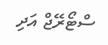ސްޓޯރޭޖް އަދި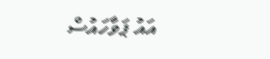އައު ޕަވާހައުސް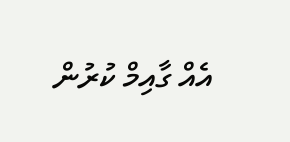އެއް ގާއިމް ކުރުން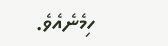ހިމެނެއެވެ.